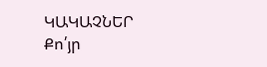ԿԱԿԱՉՆԵՐ
Քո՛յր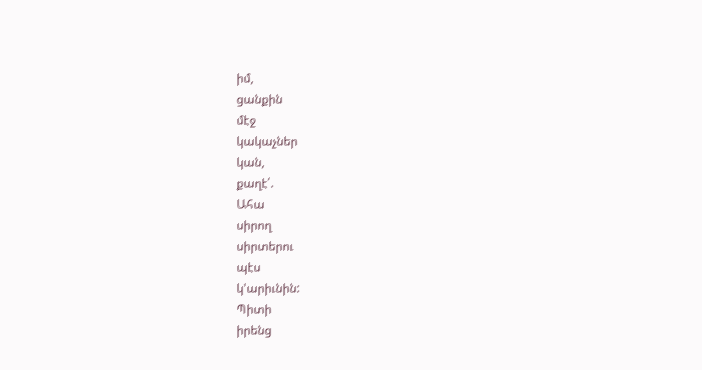իմ,
ցանքին
մէջ
կակաչներ
կան,
քաղէ՛.
Ահա
սիրող
սիրտերու
պէս
կ'արիւնին:
Պիտի
իրենց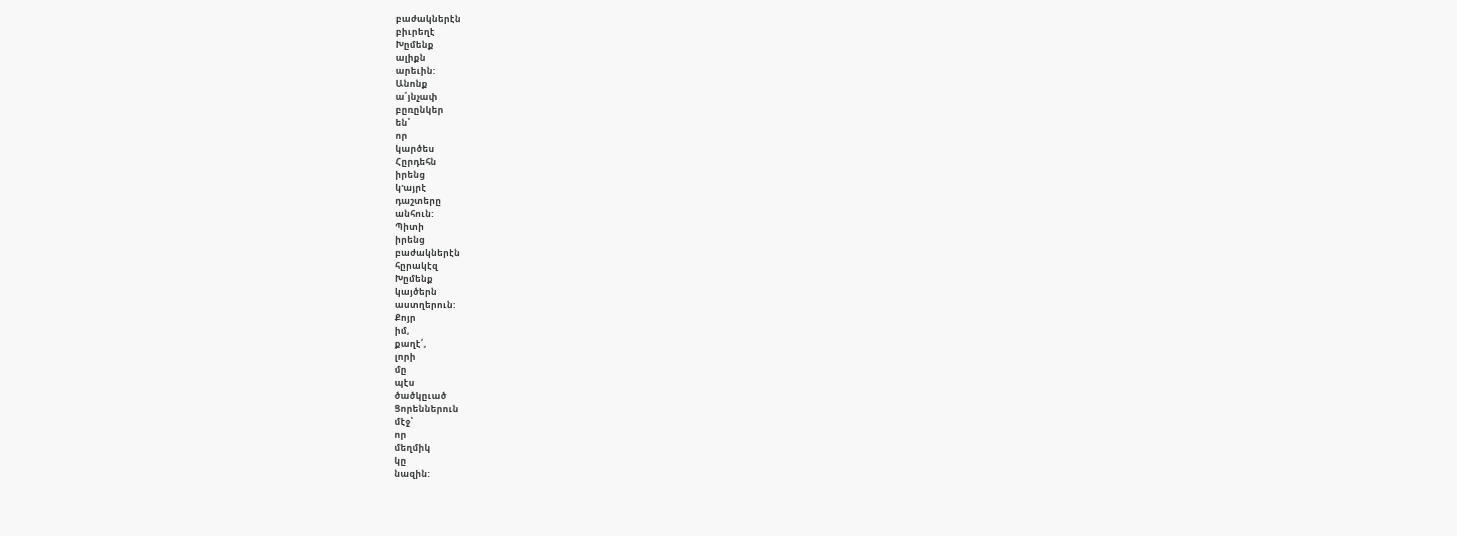բաժակներէն
բիւրեղէ
Խըմենք
ալիքն
արեւին:
Անոնք
ա՛յնչափ
բըռընկեր
են՝
որ
կարծես
Հըրդեհն
իրենց
կ'այրէ
դաշտերը
անհուն:
Պիտի
իրենց
բաժակներէն
հըրակէզ
Խըմենք
կայծերն
աստղերուն:
Քոյր
իմ,
քաղէ՛,
լորի
մը
պէս
ծածկըւած
Ցորեններուն
մէջ՝
որ
մեղմիկ
կը
նազին: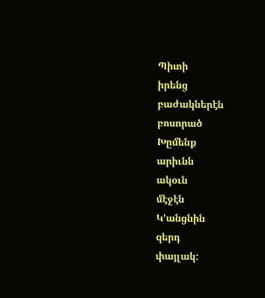Պիտի
իրենց
բաժակներէն
բոսորած
Խըմենք
արիւնն
ակօւն
մէջէն
Կ'անցնին
զերդ
փայլակ: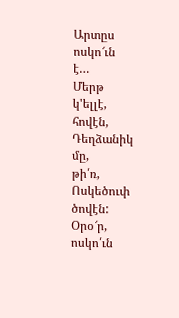Արտըս
ոսկո՜ւն
է…
Մերթ
կ'ելլէ,
հովէն,
Դեղձանիկ
մը,
թի՛ռ,
Ոսկեծուփ
ծովէն:
Օրօ՜ր,
ոսկո՛ւն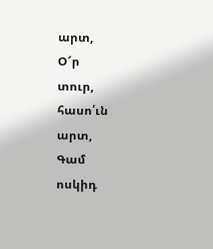արտ,
Օ՜ր
տուր,
հասո՛ւն
արտ,
Գամ
ոսկիդ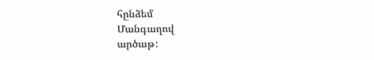հընձեմ
Մանգաղով
արծաթ: